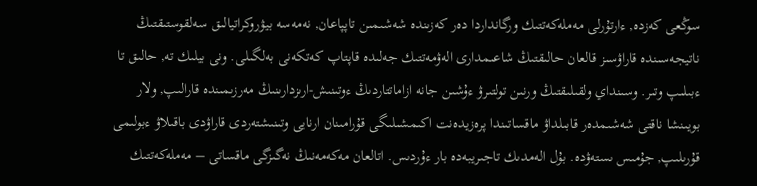سوڭعى كەزدە, ءارتۇرلى مەملەكەتتىك ورگانداردا دەر كەزىندە شەشىمىن تاپپاعان, نەمەسە بيۋروكراتيالىق سەلقوستىقتىڭ ناتيجەسىندە قاراۋسىز قالعان حالىقتىڭ شاعىمدارى الەۋمەتتىك جەلىدە قاپتاپ كەتكەنى بەلگىلى. ونى بيلىك تە, حالىق تا ءبىلىپ وتىر. وسىنداي ولقىلىقتىڭ ورنىن تولتىرۋ ءۇشىن جانە ازاماتتاردىڭ ءوتىنىش-ارىزدارىنىڭ مەرزىمىندە قارالىپ, ولار بويىنشا ناقتى شەشىمدەر قابىلداۋ ماقساتىندا پرەزيدەنت اكىمشىلىگى قۇرامىنان ارنايى وتىنىشتەردى قاراۋدى باقىلاۋ ءبولىمى قۇرىلىپ, جۇمىس ىستەۋدە. بۇل الەمدىك تاجىريبەدە بار ءۇردىس. اتالعان مەكەمەنىڭ نەگىزگى ماقساتى – مەملەكەتتىك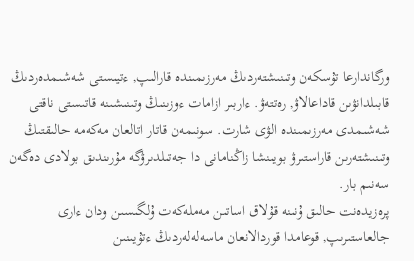ورگاندارعا تۇسكەن وتىنىشتەردىڭ مەرزىمىندە قارالىپ, ءتيىستى شەشىمدەردىڭ قابىلدانۋىن قاداعالاۋ, رەتتەۋ. ءاربىر ازامات ءوزىنىڭ وتىنىشىنە قاتىستى ناقتى شەشىمدى مەرزىمىندە الۋى شارت. سونىمەن قاتار اتالعان مەكەمە حالىقتىڭ وتىنىشتەرىن قاراستىرۋ بويىنشا زاڭنامانى دا جەتىلدىرۋگە مۇرىندىق بولادى دەگەن سەنىم بار.
پرەزيدەنت حالىق ۇنىنە قۇلاق اساتىن مەملەكەت ۇلگىسىن ودان ءارى جالعاستىرىپ, قوعامدا قوردالانعان ماسەلەلەردىڭ ءتۇيىنىن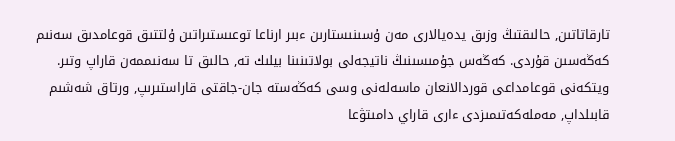تارقاتاتىن, حالىقتىڭ وزىق يدەيالارى مەن ۇسىنىستارىن ءبىر ارناعا توعىستىراتىن ۇلتتىق قوعامدىق سەنىم كەڭەسىن قۇردى. كەڭەس جۇمىسىنىڭ ناتيجەلى بولاتىنىنا بيلىك تە, حالىق تا سەنىممەن قاراپ وتىر. ويتكەنى قوعامداعى قوردالانعان ماسەلەنى وسى كەڭەستە جان-جاقتى قاراستىرىپ, ورتاق شەشىم قابىلداپ, مەملەكەتىمىزدى ءارى قاراي دامىتۋعا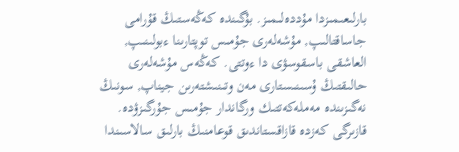بارلىعىمىزدا مۇددەلىمىز. بۇگىندە كەڭەستىڭ قۇرامى جاساقتالىپ, مۇشەلەرى جۇمىس توپتارىنا ءبولىنىپ, العاشقى باسقوسۋى دا ءوتتى. كەڭەس مۇشەلەرى حالىقتىڭ ۇسىنىستارى مەن وتىنىشتەرىن جيناپ, سونىڭ نەگىزىندە مەملەكەتتىك ورگاندار جۇمىس جۇرگىزۋدە.
قازىرگى كەزدە قازاقستاندىق قوعامنىڭ بارلىق سالاسىندا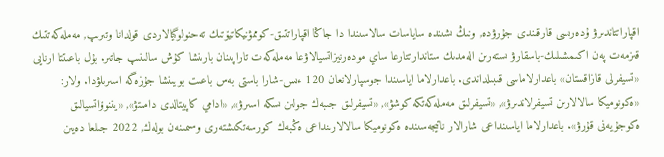اقپاراتتاندىرۋ ۇدەرىسى قارقىندى جۇرۋدە, ونىڭ ىشىندە ساياسات سالاسىندا دا جاڭا اقپاراتتىق-كوممۋنيكاتيۆتىك تەحنولوگيالاردى قولدانا وتىرىپ, مەملەكەتتىك قىزمەت پەن اكىمشىلىك-باسقارۋ ىستەرىن الەمدىك ستاندارتتارعا ساي مودەرنيزاتسيالاۋعا مەملەكەت تاراپىنان بارىنشا كۇش سالىنىپ جاتىر. بۇل باعىتتا ارنايى «تسيفرلى قازاقستان» باعدارلاماسى قىبىلداندى. باعدارلاما اياسىندا جوسپارلانعان 120 ءىس-شارا باستى بەس باعىت بويىنشا جۇزەگە اسىرىلۋدا. ولار: «ەكونوميكا سالالارىن تسيفرلاندىرۋ», «تسيفرلىق مەملەكەتكە كوشۋ», «تسيفرلىق جىبەك جولىن ىسكە اسىرۋ», «ادامي كاپيتالدى دامىتۋ», «يننوۆاتسيالىق ەكوجۇيەنى قۇرۋ». باعدارلاما اياسىنداعى شارالار ناتيجەسىندە ەكونوميكا سالالارىنداعى ەڭبەك كورسەتكىشتەرى وسىمىنەن بولەك, 2022 جىلعا دەيىن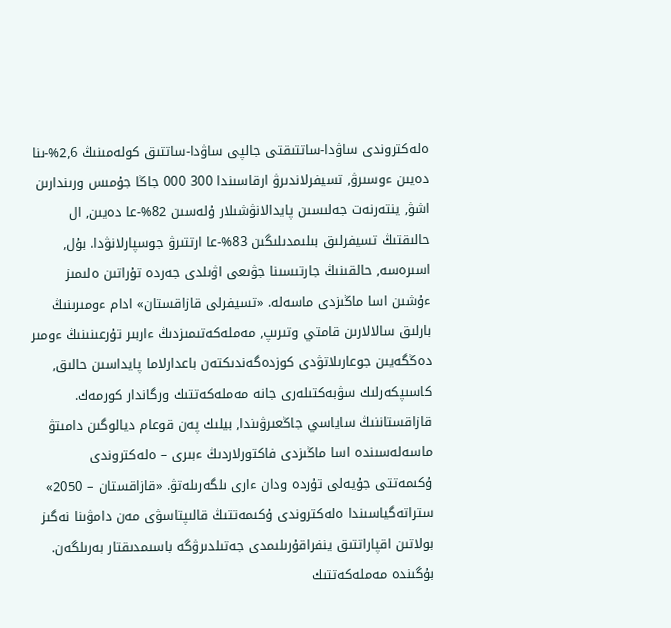ەلەكتروندى ساۋدا-ساتتىقتى جالپى ساۋدا-ساتتىق كولەمىنىڭ 2,6%-ىنا دەيىن ءوسىرۋ, تسيفرلاندىرۋ ارقاسىندا 300 000 جاڭا جۇمىس ورىندارىن اشۋ, ينتەرنەت جەلىسىن پايدالانۋشىلار ۇلەسىن 82%-عا دەيىن, ال حالىقتىڭ تسيفرلىق بىلىمدىلىگىن 83%-عا ارتتىرۋ جوسپارلانۋدا. بۇل, اسىرەسە, حالقىنىڭ جارتىسىنا جۋىعى اۋىلدى جەردە تۇراتىن ەلىمىز ءۇشىن اسا ماڭىزدى ماسەلە. «تسيفرلى قازاقستان» ادام ءومىرىنىڭ بارلىق سالالارىن قامتي وتىرىپ, مەملەكەتىمىزدىڭ ءاربىر تۇرعىنىنىڭ ءومىر دەڭگەيىن جوعارىلاتۋدى كوزدەگەندىكتەن باعدارلاما پايداسىن حالىق, كاسىپكەرلىك سۋبەكتىلەرى جانە مەملەكەتتىك ورگاندار كورمەك.
قازاقستاننىڭ ساياسي جاڭعىرۋىندا, بيلىك پەن قوعام ديالوگىن دامىتۋ ماسەلەسىندە اسا ماڭىزدى فاكتورلاردىڭ ءبىرى – ەلەكتروندى ۇكىمەتتى جۇيەلى تۇردە ودان ءارى ىلگەرىلەتۋ. «قازاقستان – 2050» ستراتەگياسىندا ەلەكتروندى ۇكىمەتتىڭ قالىپتاسۋى مەن دامۋىنا نەگىز بولاتىن اقپاراتتىق ينفراقۇرىلىمدى جەتىلدىرۋگە باسىمدىقتار بەرىلگەن. بۇگىندە مەملەكەتتىك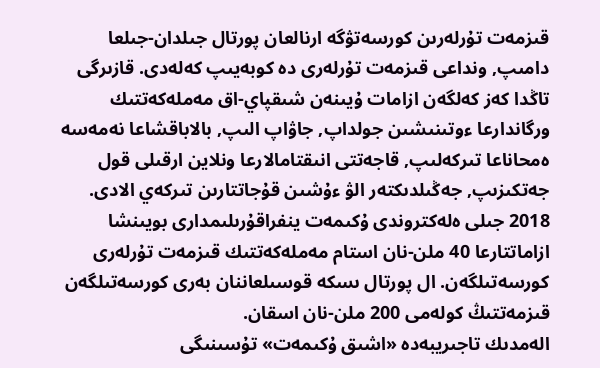قىزمەت تۇرلەرىن كورسەتۋگە ارنالعان پورتال جىلدان-جىلعا دامىپ, ونداعى قىزمەت تۇرلەرى دە كوبەيىپ كەلەدى. قازىرگى تاڭدا كەز كەلگەن ازامات ۇيىنەن شىقپاي-اق مەملەكەتتىك ورگاندارعا ءوتىنىشىن جولداپ, جاۋاپ الىپ, بالاباقشاعا نەمەسە ەمحاناعا تىركەلىپ, قاجەتتى انىقتامالارعا ونلاين ارقىلى قول جەتكىزىپ, جەڭىلدىكتەر الۋ ءۇشىن قۇجاتتارىن تىركەي الادى. 2018 جىلى ەلەكتروندى ۇكىمەت ينفراقۇرىلىمدارى بويىنشا ازاماتتارعا 40 ملن-نان استام مەملەكەتتىك قىزمەت تۇرلەرى كورسەتىلگەن. ال پورتال ىسكە قوسىلعاننان بەرى كورسەتىلگەن قىزمەتتىڭ كولەمى 200 ملن-نان اسقان.
الەمدىك تاجىريبەدە «اشىق ۇكىمەت» تۇسىنىگى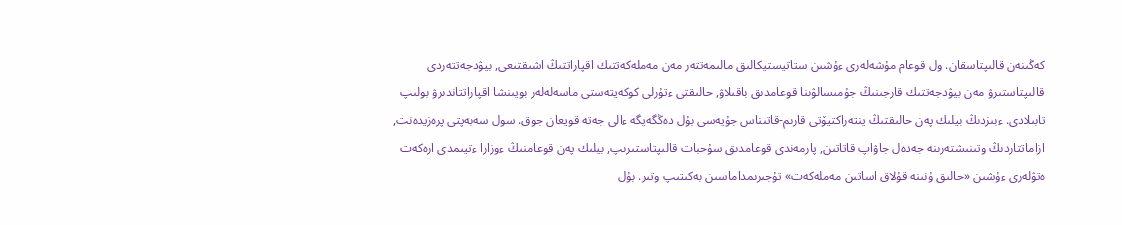كەڭىنەن قالىپتاسقان. ول قوعام مۇشەلەرى ءۇشىن ستاتيستيكالىق مالىمەتتەر مەن مەملەكەتتىك اقپاراتتىڭ اشىقتىعى, بيۋدجەتتەردى قالىپتاستىرۋ مەن بيۋدجەتتىك قارجىنىڭ جۇمىسالۋىنا قوعامدىق باقىلاۋ, حالىقتى ءتۇرلى كوكەيتەستى ماسەلەلەر بويىنشا اقپاراتتاندىرۋ بولىپ تابىلادى. ءبىزدىڭ بيلىك پەن حالىقتىڭ ينتەراكتيۆتى قارىم-قاتىناس جۇيەسى بۇل دەڭگەيگە ءالى جەتە قويعان جوق. سول سەبەپتى پرەزيدەنت, ازاماتتاردىڭ وتىنىشتەرىنە جەدەل جاۋاپ قاتاتىن, پارمەندى قوعامدىق سۇحبات قالىپتاستىرىپ, بيلىك پەن قوعامنىڭ ءوزارا ءتيىمدى ارەكەت ەتۋلەرى ءۇشىن «حالىق ۇنىنە قۇلاق اساتىن مەملەكەت» تۇجىرىمداماسىن بەكىتىپ وتىر. بۇل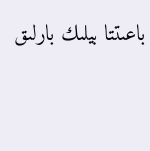باعىتتا بيلىك بارلىق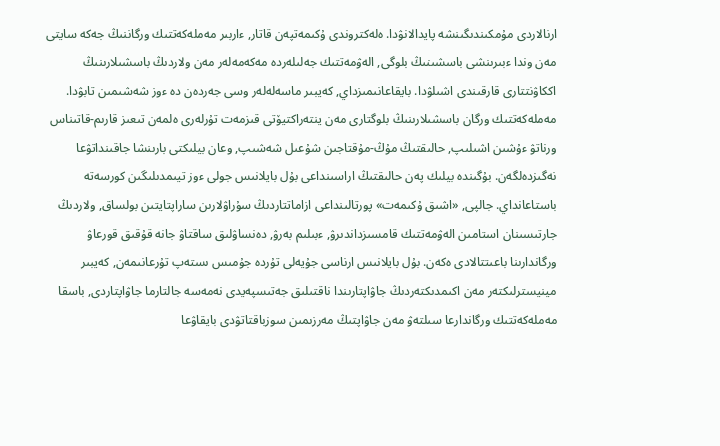ارنالاردى مۇمكىندىگىنشە پايدالانۋدا. ەلەكتروندى ۇكىمەتپەن قاتار, ءاربىر مەملەكەتتىك ورگاننىڭ جەكە سايتى مەن وندا ءبىرىنشى باسشىنىڭ بلوگى, الەۋمەتتىك جەلىلەردە مەكەمەلەر مەن ولاردىڭ باسشىلارىنىڭ اككاۋنتتارى قارقىندى اشىلۋدا. بايقاعانىمىزداي, كەيبىر ماسەلەلەر وسى جەردەن دە ءوز شەشىمىن تابۋدا.
مەملەكەتتىك ورگان باسشىلارىنىڭ بلوگتارى مەن ينتەراكتيۆتى قىزمەت تۇرلەرى ەلمەن تىعىز قارىم-قاتىناس ورناتۋ ءۇشىن اشىلىپ, حالىقتىڭ مۇڭ-مۇقتاجىن شۇعىل شەشىپ, وعان بيلىكتى بارىنشا جاقىنداتۋعا نەگىزدەلگەن. بۇگىندە بيلىك پەن حالىقتىڭ اراسىنداعى بۇل بايلانىس جولى ءوز تيىمدىلىگىن كورسەتە باستاعانداي. جالپى, «اشىق ۇكىمەت» پورتالىنداعى ازاماتتاردىڭ سۇراۋلارىن ساراپتايتىن بولساق, ولاردىڭ جارتىسىنان استامىن الەۋمەتتىك قامسىزداندىرۋ, ءبىلىم بەرۋ, دەنساۋلىق ساقتاۋ جانە قۇقىق قورعاۋ ورگاندارىنا باعىتتالادى ەكەن. بۇل بايلانىس ارناسى جۇيەلى تۇردە جۇمىس ىستەپ تۇرعانىمەن, كەيبىر مينيسترلىكتەر مەن اكىمدىكتەردىڭ جاۋاپتارىندا ناقتىلىق جەتىسپەيدى نەمەسە جالتارما جاۋاپتاردى, باسقا مەملەكەتتىك ورگاندارعا سىلتەۋ مەن جاۋاپتىڭ مەرزىمىن سوزباقتاتۋدى بايقاۋعا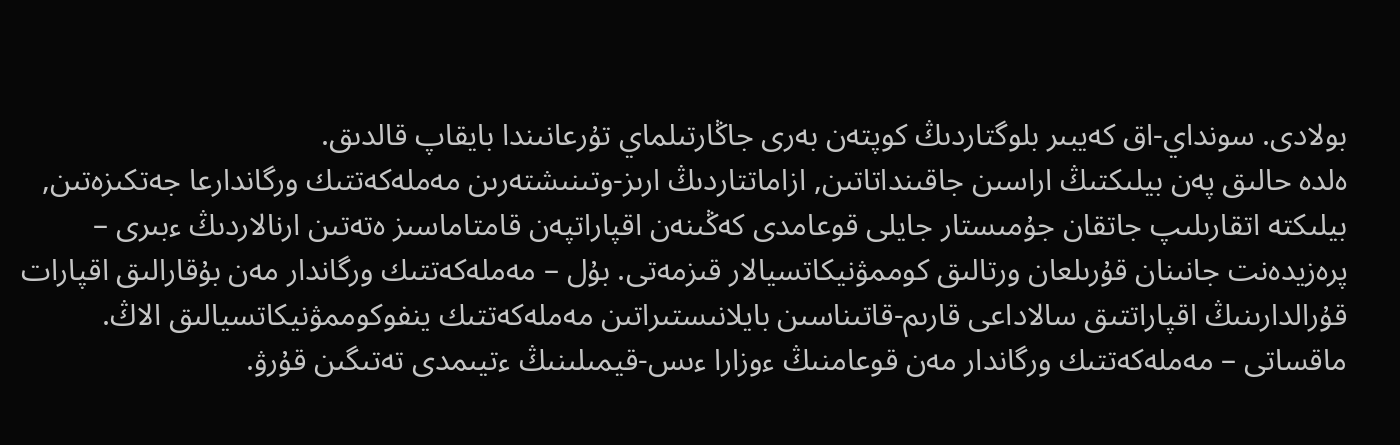بولادى. سونداي-اق كەيبىر بلوگتاردىڭ كوپتەن بەرى جاڭارتىلماي تۇرعانىندا بايقاپ قالدىق.
ەلدە حالىق پەن بيلىكتىڭ اراسىن جاقىنداتاتىن, ازاماتتاردىڭ ارىز-وتىنىشتەرىن مەملەكەتتىك ورگاندارعا جەتكىزەتىن, بيلىكتە اتقارىلىپ جاتقان جۇمىستار جايلى قوعامدى كەڭىنەن اقپاراتپەن قامتاماسىز ەتەتىن ارنالاردىڭ ءبىرى – پرەزيدەنت جانىنان قۇرىلعان ورتالىق كوممۋنيكاتسيالار قىزمەتى. بۇل – مەملەكەتتىك ورگاندار مەن بۇقارالىق اقپارات قۇرالدارىنىڭ اقپاراتتىق سالاداعى قارىم-قاتىناسىن بايلانىستىراتىن مەملەكەتتىك ينفوكوممۋنيكاتسيالىق الاڭ. ماقساتى – مەملەكەتتىك ورگاندار مەن قوعامنىڭ ءوزارا ءىس-قيمىلىنىڭ ءتيىمدى تەتىگىن قۇرۋ.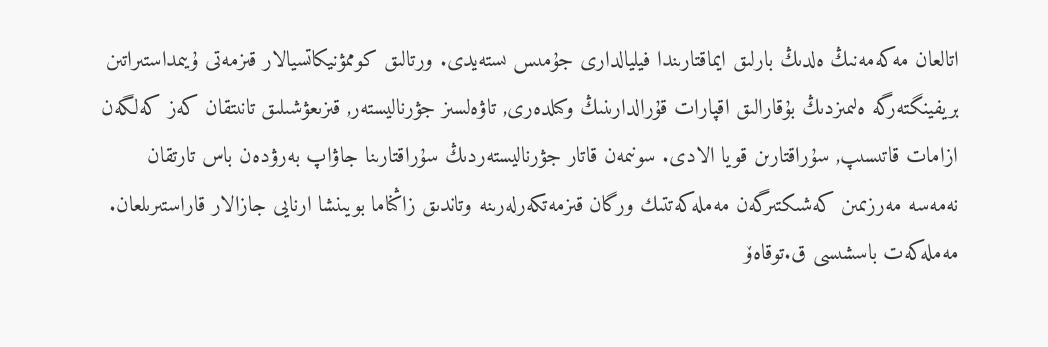اتالعان مەكەمەنىڭ ەلدىڭ بارلىق ايماقتارىندا فيليالدارى جۇمىس ىستەيدى. ورتالىق كوممۋنيكاتسيالار قىزمەتى ۇيىمداستىراتىن بريفينگتەرگە ەلىمىزدىڭ بۇقارالىق اقپارات قۇرالدارىنىڭ وكىلدەرى, تاۋەلسىز جۋرناليستەر, قىزىعۋشىلىق تانىتقان كەز كەلگەن ازامات قاتىسىپ, سۇراقتارىن قويا الادى. سونىمەن قاتار جۋرناليستەردىڭ سۇراقتارىنا جاۋاپ بەرۋدەن باس تارتقان نەمەسە مەرزىمىن كەشىكتىرگەن مەملەكەتتىك ورگان قىزمەتكەرلەرىنە وتاندىق زاڭناما بويىنشا ارنايى جازالار قاراستىرىلعان.
مەملەكەت باسشىسى ق.توقاەۆ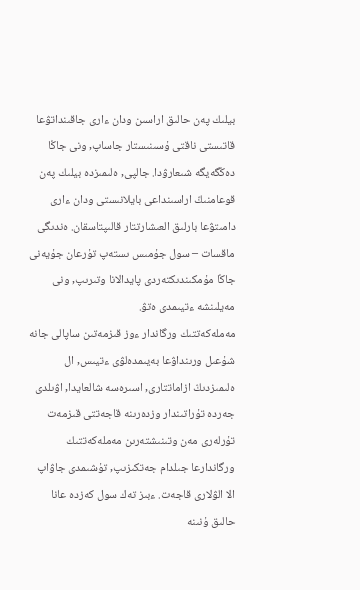بيلىك پەن حالىق اراسىن ودان ءارى جاقىنداتۋعا قاتىستى ناقتى ۇسىنىستار جاساپ, ونى جاڭا دەڭگەيگە شىعارۋدا. جالپى, ەلىمىزدە بيلىك پەن قوعامنىڭ اراسىنداعى بايلانىستى ودان ءارى دامىتۋعا بارلىق العىشارتتار قالىپتاسقان. ەندىگى ماقسات – سول جۇمىس ىستەپ تۇرعان جۇيەنى جاڭا مۇمكىندىكتەردى پايدالانا وتىرىپ, ونى مەيلىنشە ءتيىمدى ەتۋ.
مەملەكەتتىك ورگاندار ءوز قىزمەتىن ساپالى جانە شۇعىل ورىنداۋعا بەيىمدەلۋى ءتيىس, ال ەلىمىزدىڭ ازاماتتارى, اسىرەسە شالعايدا, اۋىلدى جەردە تۇراتىندار وزدەرىنە قاجەتتى قىزمەت تۇرلەرى مەن وتىنىشتەرىن مەملەكەتتىك ورگاندارعا جىلدام جەتكىزىپ, تۇشىمدى جاۋاپ الا الۋلارى قاجەت. ءبىز تەك سول كەزدە عانا حالىق ۇنىنە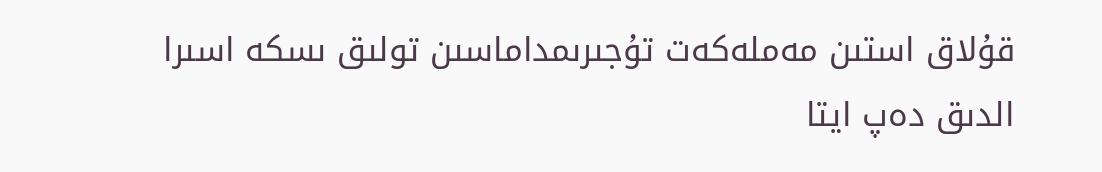قۇلاق استىن مەملەكەت تۇجىرىمداماسىن تولىق ىسكە اسىرا الدىق دەپ ايتا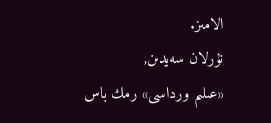الامىز.
نۇرلان سەيدىن,
«عىلىم ورداسى» رمك باس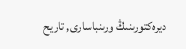ديرەكتورىنىڭ ورىنباسارى, تاريح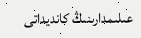عىلىمدارىنىڭ كانديداتى